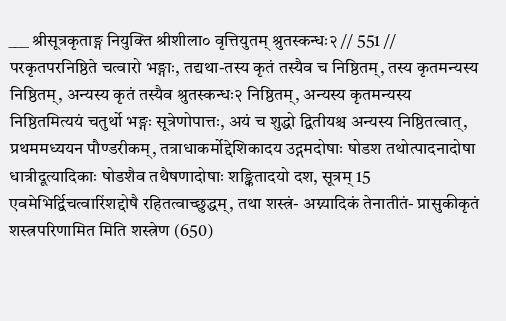___ श्रीसूत्रकृताङ्ग नियुक्ति श्रीशीला० वृत्तियुतम् श्रुतस्कन्धः२ // 551 // परकृतपरनिष्ठिते चत्वारो भङ्गाः, तद्यथा-तस्य कृतं तस्यैव च निष्ठितम्, तस्य कृतमन्यस्य निष्ठितम्, अन्यस्य कृतं तस्यैव श्रुतस्कन्धः२ निष्ठितम्, अन्यस्य कृतमन्यस्य निष्ठितमित्ययं चतुर्थो भङ्गः सूत्रेणोपात्तः, अयं च शुद्धो द्वितीयश्च अन्यस्य निष्ठितत्वात्, प्रथममध्ययन पौण्डरीकम्, तत्राधाकर्मोद्देशिकादय उद्गमदोषाः षोडश तथोत्पादनादोषा धात्रीदूत्यादिकाः षोडशैव तथैषणादोषाः शङ्कितादयो दश, सूत्रम् 15 एवमेभिर्द्विचत्वारिंशद्दोषै रहितत्वाच्छुद्धम्, तथा शस्त्रं- अग्न्यादिकं तेनातीतं- प्रासुकीकृतं शस्त्रपरिणामित मिति शस्त्रेण (650)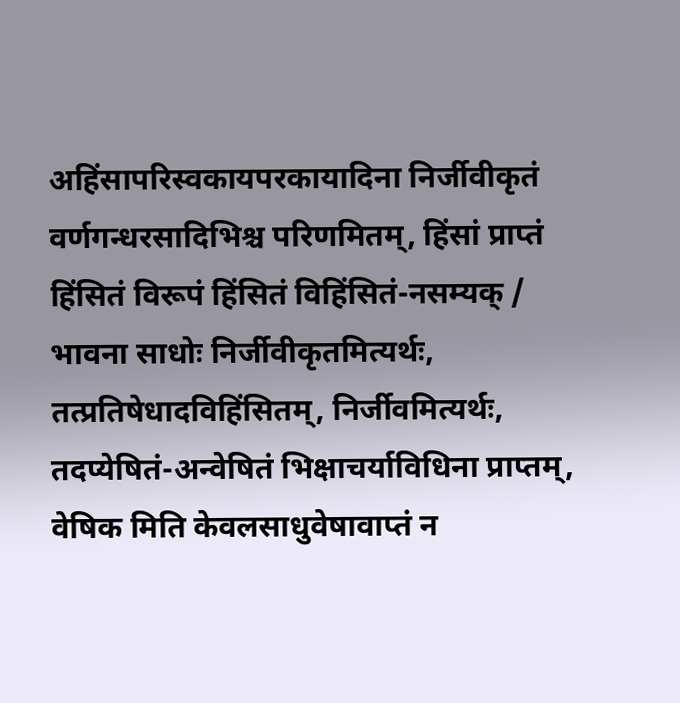अहिंसापरिस्वकायपरकायादिना निर्जीवीकृतं वर्णगन्धरसादिभिश्च परिणमितम्, हिंसां प्राप्तं हिंसितं विरूपं हिंसितं विहिंसितं-नसम्यक् / भावना साधोः निर्जीवीकृतमित्यर्थः, तत्प्रतिषेधादविहिंसितम्, निर्जीवमित्यर्थः, तदप्येषितं-अन्वेषितं भिक्षाचर्याविधिना प्राप्तम्, वेषिक मिति केवलसाधुवेषावाप्तं न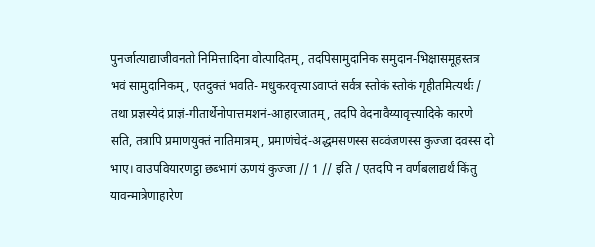पुनर्जात्याद्याजीवनतो निमित्तादिना वोत्पादितम्, तदपिसामुदानिक समुदान-भिक्षासमूहस्तत्र भवं सामुदानिकम्, एतदुक्तं भवति- मधुकरवृत्त्याऽवाप्तं सर्वत्र स्तोकं स्तोकं गृहीतमित्यर्थः / तथा प्रज्ञस्येदं प्राज्ञं-गीतार्थेनोपात्तमशनं-आहारजातम्, तदपि वेदनावैय्यावृत्त्यादिके कारणे सति, तत्रापि प्रमाणयुक्तं नातिमात्रम्, प्रमाणंचेदं-अद्धमसणस्स सव्वंजणस्स कुज्जा दवस्स दो भाए। वाउपवियारणट्ठा छब्भागं ऊणयं कुज्जा // 1 // इति / एतदपि न वर्णबलाद्यर्थं किंतु यावन्मात्रेणाहारेण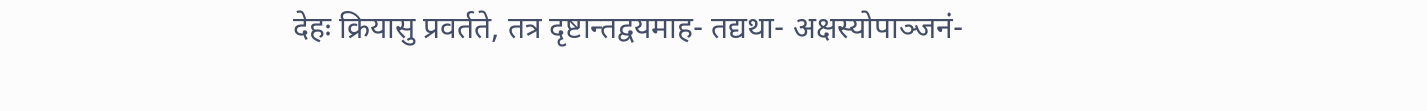देहः क्रियासु प्रवर्तते, तत्र दृष्टान्तद्वयमाह- तद्यथा- अक्षस्योपाञ्जनं-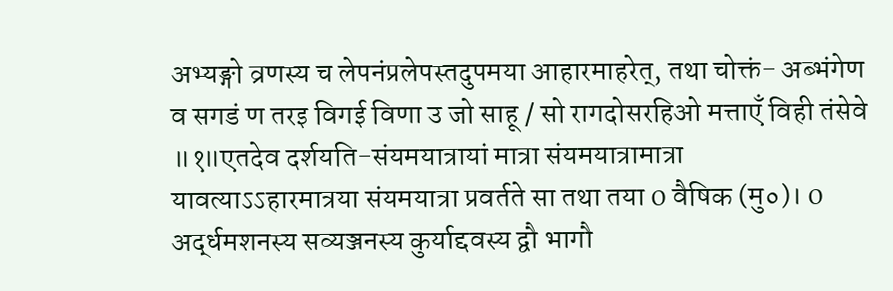अभ्यङ्गो व्रणस्य च लेपनंप्रलेपस्तदुपमया आहारमाहरेत्, तथा चोक्तं- अब्भंगेण व सगडं ण तरइ विगई विणा उ जो साहू / सो रागदोसरहिओ मत्ताएँ विही तंसेवे ॥१॥एतदेव दर्शयति-संयमयात्रायां मात्रा संयमयात्रामात्रा यावत्याऽऽहारमात्रया संयमयात्रा प्रवर्तते सा तथा तया 0 वैषिक (मु०)। 0 अर्द्धमशनस्य सव्यञ्जनस्य कुर्याद्दवस्य द्वौ भागौ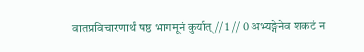वातप्रविचारणार्थं षष्ठ भागमूनं कुर्यात् // 1 // 0 अभ्यङ्गेनेव शकटं न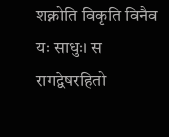शक्नोति विकृति विनैव यः साधुः। स रागद्वेषरहितो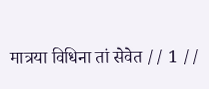मात्रया विधिना तां सेवेत // 1 //